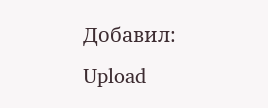Добавил:
Upload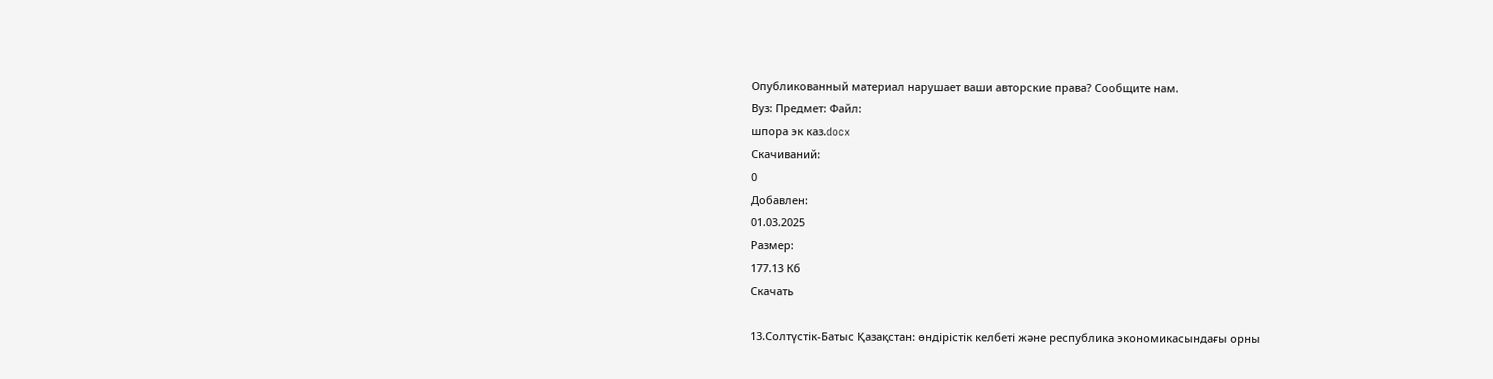Опубликованный материал нарушает ваши авторские права? Сообщите нам.
Вуз: Предмет: Файл:
шпора эк каз.docx
Скачиваний:
0
Добавлен:
01.03.2025
Размер:
177.13 Кб
Скачать

13.Солтүстік-Батыс Қазақстан: өндірістік келбеті және республика экономикасындағы орны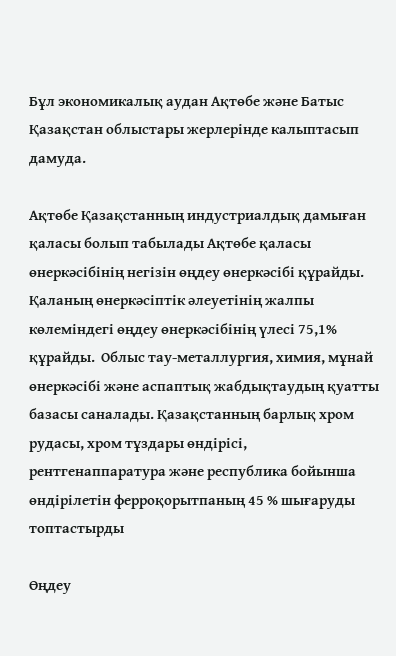Бұл экономикалық аудан Ақтөбе және Батыс Қазақстан облыстары жерлерінде калыптасып дамуда.

Ақтөбе Қазақстанның индустриалдық дамыған қаласы болып табылады Ақтөбе қаласы өнеркәсібінің негізін өңдеу өнеркәсібі құрайды. Қаланың өнеркәсіптік әлеуетінің жалпы көлеміндегі өңдеу өнеркәсібінің үлесі 75,1% құрайды.  Облыс тау-металлургия, химия, мұнай өнеркәсібі және аспаптық жабдықтаудың қуатты базасы саналады. Қазақстанның барлық хром рудасы, хром тұздары өндірісі, рентгенаппаратура және республика бойынша өндірілетін ферроқорытпаның 45 % шығаруды топтастырды

Өңдеу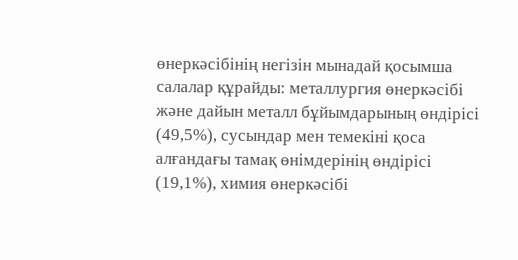өнеркәсібінің негізін мынадай қосымша салалар құрайды: металлургия өнеркәсібі және дайын металл бұйымдарының өндірісі (49,5%), сусындар мен темекіні қоса алғандағы тамақ өнімдерінің өндірісі (19,1%), химия өнеркәсібі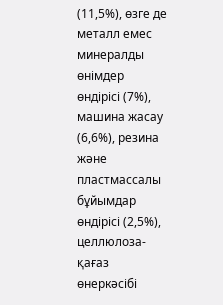(11,5%), өзге де металл емес минералды өнімдер өндірісі (7%), машина жасау (6,6%), резина және пластмассалы бұйымдар өндірісі (2,5%), целлюлоза-қағаз өнеркәсібі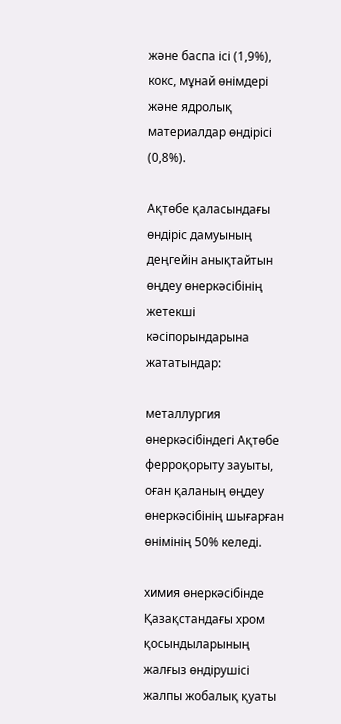және баспа ісі (1,9%), кокс, мұнай өнімдері және ядролық материалдар өндірісі (0,8%).

Ақтөбе қаласындағы өндіріс дамуының деңгейін анықтайтын өңдеу өнеркәсібінің жетекші кәсіпорындарына жататындар:

металлургия өнеркәсібіндегі Ақтөбе ферроқорыту зауыты, оған қаланың өңдеу өнеркәсібінің шығарған өнімінің 50% келеді.

химия өнеркәсібінде Қазақстандағы хром қосындыларының жалғыз өндірушісі жалпы жобалық қуаты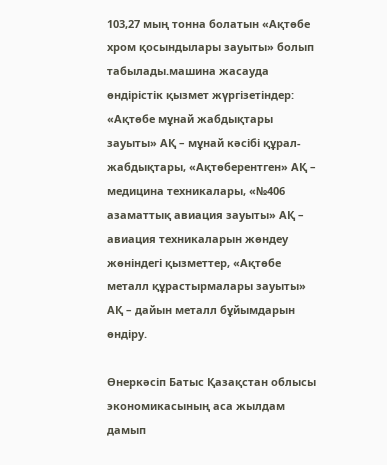103,27 мың тонна болатын «Ақтөбе хром қосындылары зауыты» болып табылады.машина жасауда өндірістік қызмет жүргізетіндер: «Ақтөбе мұнай жабдықтары зауыты» АҚ – мұнай кәсібі құрал-жабдықтары, «Ақтөберентген» АҚ – медицина техникалары, «№406 азаматтық авиация зауыты» АҚ – авиация техникаларын жөндеу жөніндегі қызметтер, «Ақтөбе металл құрастырмалары зауыты» АҚ – дайын металл бұйымдарын өндіру.

Өнеркәсіп Батыс Қазақстан облысы экономикасының аса жылдам дамып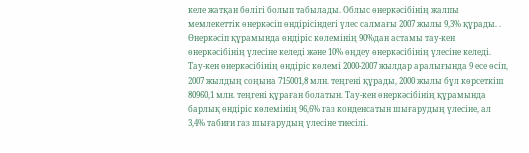келе жатқан бөлігі болып табылады. Облыс өнеркәсібінің жалпы мемлекеттік өнеркәсіп өндірісіндегі үлес салмағы 2007 жылы 9,3% құрады. . Өнеркәсіп құрамында өндіріс көлемінің 90%дан астамы тау-кен өнеркәсібінің үлесіне келеді және 10% өңдеу өнеркәсібінің үлесіне келеді. Тау-кен өнеркәсібінің өндіріс көлемі 2000-2007 жылдар аралығында 9 есе өсіп, 2007 жылдың соңына 715001,8 млн. теңгені құрады, 2000 жылы бұл көрсеткіш 80960,1 млн. теңгені құраған болатын. Тау-кен өнеркәсібінің құрамында барлық өндіріс көлемінің 96,6% газ конденсатын шығарудың үлесіне, ал 3,4% табиғи газ шығарудың үлесіне тиесілі.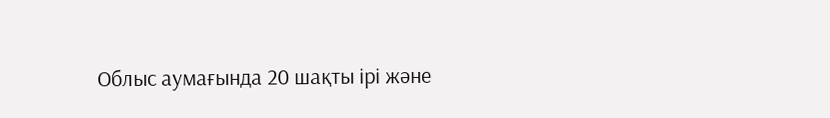Облыс аумағында 20 шақты ірі және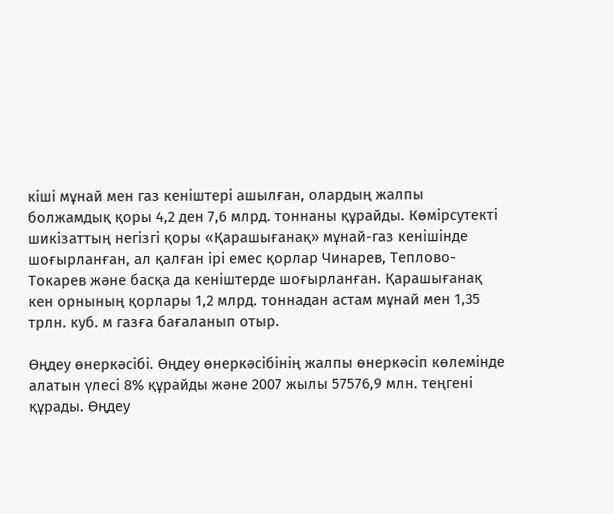кіші мұнай мен газ кеніштері ашылған, олардың жалпы болжамдық қоры 4,2 ден 7,6 млрд. тоннаны құрайды. Көмірсутекті шикізаттың негізгі қоры «Қарашығанақ» мұнай-газ кенішінде шоғырланған, ал қалған ірі емес қорлар Чинарев, Теплово-Токарев және басқа да кеніштерде шоғырланған. Қарашығанақ кен орнының қорлары 1,2 млрд. тоннадан астам мұнай мен 1,35 трлн. куб. м газға бағаланып отыр.

Өңдеу өнеркәсібі. Өңдеу өнеркәсібінің жалпы өнеркәсіп көлемінде алатын үлесі 8% құрайды және 2007 жылы 57576,9 млн. теңгені құрады. Өңдеу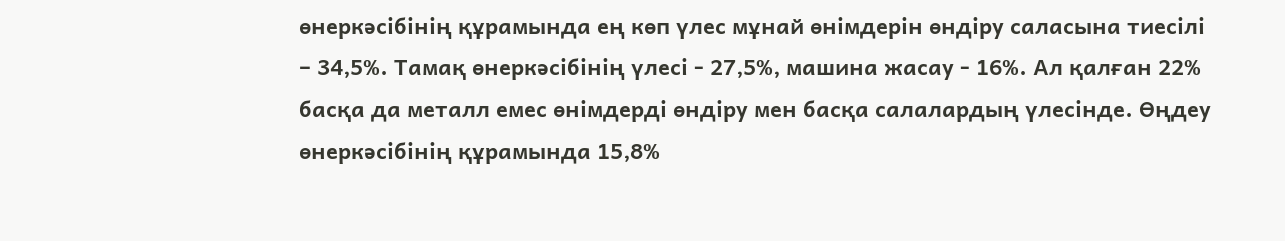өнеркәсібінің құрамында ең көп үлес мұнай өнімдерін өндіру саласына тиесілі – 34,5%. Тамақ өнеркәсібінің үлесі - 27,5%, машина жасау - 16%. Ал қалған 22% басқа да металл емес өнімдерді өндіру мен басқа салалардың үлесінде. Өңдеу өнеркәсібінің құрамында 15,8%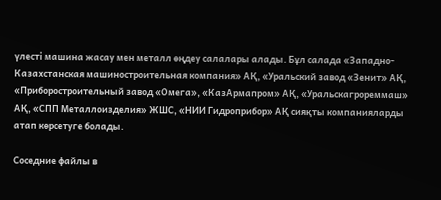үлесті машина жасау мен металл өңдеу салалары алады. Бұл салада «Западно-Казахстанская машиностроительная компания» АҚ, «Уральский завод «Зенит» АҚ, «Приборостроительный завод «Омега», «КазАрмапром» АҚ, «Уральскагрореммаш» АҚ, «СПП Металлоизделия» ЖШС, «НИИ Гидроприбор» АҚ сияқты компанияларды атап көрсетуге болады.

Соседние файлы в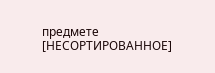предмете [НЕСОРТИРОВАННОЕ]